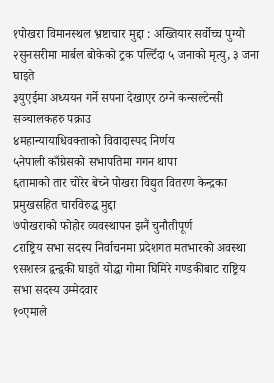१पोखरा विमानस्थल भ्रष्टाचार मुद्दा : अख्तियार सर्वोच्च पुग्यो
२सुनसरीमा मार्बल बोकेको ट्रक पल्टिँदा ५ जनाको मृत्यु, ३ जना घाइते
३युएईमा अध्ययन गर्ने सपना देखाएर ठग्ने कन्सल्टेन्सी सञ्चालकहरु पक्राउ
४महान्यायाधिवक्ताको विवादास्पद निर्णय
५नेपाली काँग्रेसको सभापतिमा गगन थापा
६तामाको तार चोरेर बेच्ने पोखरा विद्युत वितरण केन्द्रका प्रमुखसहित चारविरुद्ध मुद्दा
७पोखराको फोहोर व्यवस्थापन झनैं चुनौतीपूर्ण
८राष्ट्रिय सभा सदस्य निर्वाचनमा प्रदेशगत मतभारको अवस्था
९सशस्त्र द्वन्द्वकी घाइते योद्धा गोमा घिमिरे गण्डकीबाट राष्ट्रिय सभा सदस्य उम्मेदवार
१०एमाले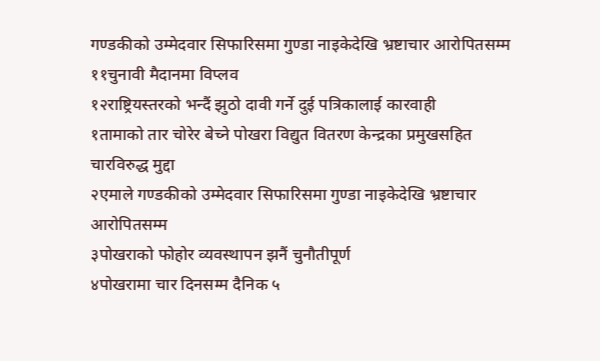गण्डकीको उम्मेदवार सिफारिसमा गुण्डा नाइकेदेखि भ्रष्टाचार आरोपितसम्म
११चुनावी मैदानमा विप्लव
१२राष्ट्रियस्तरको भन्दैं झुठो दावी गर्ने दुई पत्रिकालाई कारवाही
१तामाको तार चोरेर बेच्ने पोखरा विद्युत वितरण केन्द्रका प्रमुखसहित चारविरुद्ध मुद्दा
२एमाले गण्डकीको उम्मेदवार सिफारिसमा गुण्डा नाइकेदेखि भ्रष्टाचार आरोपितसम्म
३पोखराको फोहोर व्यवस्थापन झनैं चुनौतीपूर्ण
४पोखरामा चार दिनसम्म दैनिक ५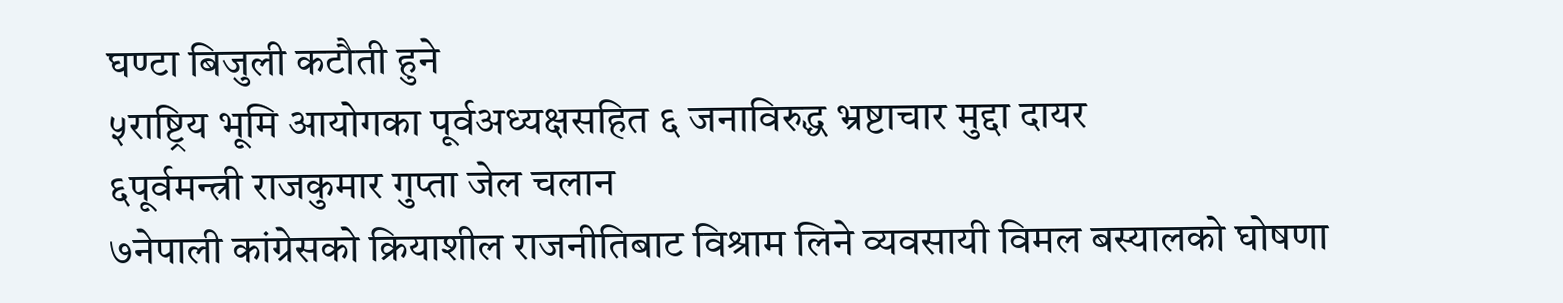घण्टा बिजुली कटौती हुने
५राष्ट्रिय भूमि आयोगका पूर्वअध्यक्षसहित ६ जनाविरुद्ध भ्रष्टाचार मुद्दा दायर
६पूर्वमन्त्री राजकुमार गुप्ता जेल चलान
७नेपाली कांग्रेसको क्रियाशील राजनीतिबाट विश्राम लिने व्यवसायी विमल बस्यालको घोषणा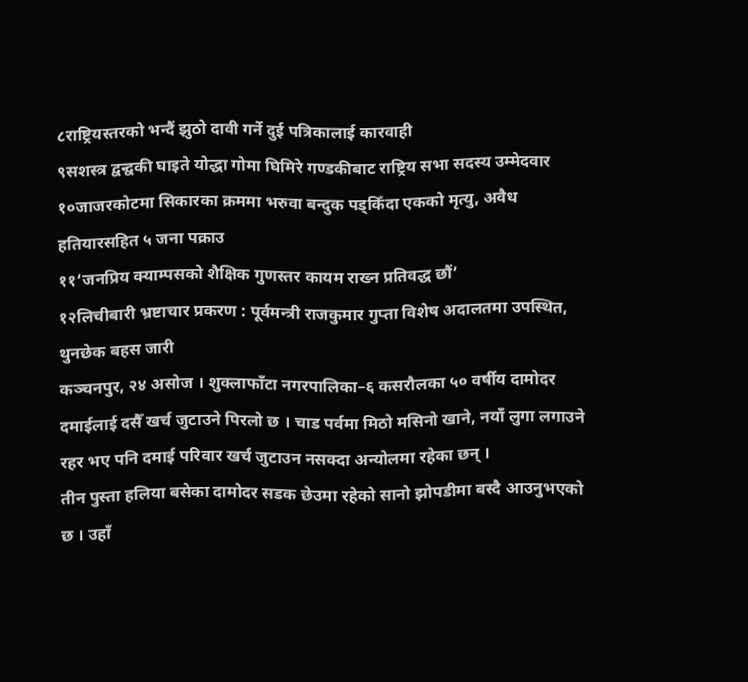८राष्ट्रियस्तरको भन्दैं झुठो दावी गर्ने दुई पत्रिकालाई कारवाही
९सशस्त्र द्वन्द्वकी घाइते योद्धा गोमा घिमिरे गण्डकीबाट राष्ट्रिय सभा सदस्य उम्मेदवार
१०जाजरकोटमा सिकारका क्रममा भरुवा बन्दुक पड्किँदा एकको मृत्यु, अवैध हतियारसहित ५ जना पक्राउ
११‘जनप्रिय क्याम्पसको शैक्षिक गुणस्तर कायम राख्न प्रतिवद्ध छौं’
१२लिचीबारी भ्रष्टाचार प्रकरण : पूर्वमन्त्री राजकुमार गुप्ता विशेष अदालतमा उपस्थित, थुनछेक बहस जारी
कञ्चनपुर, २४ असोज । शुक्लाफाँटा नगरपालिका–६ कसरौलका ५० वर्षीय दामोदर दमाईलाई दसैँ खर्च जुटाउने पिरलो छ । चाड पर्वमा मिठो मसिनो खाने, नयाँ लुगा लगाउने रहर भए पनि दमाई परिवार खर्च जुटाउन नसक्दा अन्योलमा रहेका छन् ।
तीन पुस्ता हलिया बसेका दामोदर सडक छेउमा रहेको सानो झोपडीमा बस्दै आउनुभएको छ । उहाँ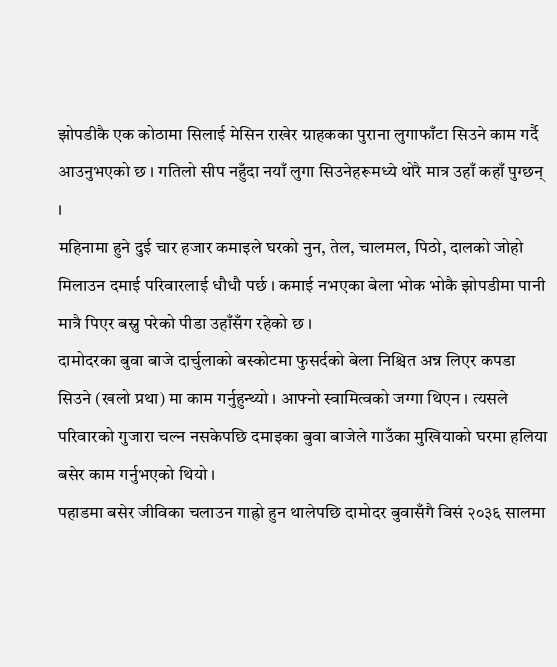झोपडीकै एक कोठामा सिलाई मेसिन राखेर ग्राहकका पुराना लुगाफाँटा सिउने काम गर्दै आउनुभएको छ । गतिलो सीप नहुँदा नयाँ लुगा सिउनेहरूमध्ये थोरै मात्र उहाँ कहाँ पुग्छन् ।
महिनामा हुने दुई चार हजार कमाइले घरको नुन, तेल, चालमल, पिठो, दालको जोहो मिलाउन दमाई परिवारलाई धौधौ पर्छ । कमाई नभएका बेला भोक भोकै झोपडीमा पानी मात्रै पिएर बस्नु परेको पीडा उहाँसँग रहेको छ ।
दामोदरका बुवा बाजे दार्चुलाको बस्कोटमा फुसर्दको बेला निश्चित अन्न लिएर कपडा सिउने (खलो प्रथा) मा काम गर्नुहुन्थ्यो । आफ्नो स्वामित्वको जग्गा थिएन । त्यसले परिवारको गुजारा चल्न नसकेपछि दमाइका बुवा बाजेले गाउँका मुखियाको घरमा हलिया बसेर काम गर्नुभएको थियो ।
पहाडमा बसेर जीविका चलाउन गाह्रो हुन थालेपछि दामोदर बुवासँगै विसं २०३६ सालमा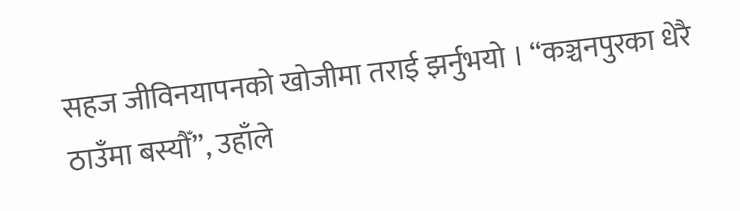सहज जीविनयापनको खोजीमा तराई झर्नुभयो । “कञ्चनपुरका धेरै ठाउँमा बस्यौँ”, उहाँले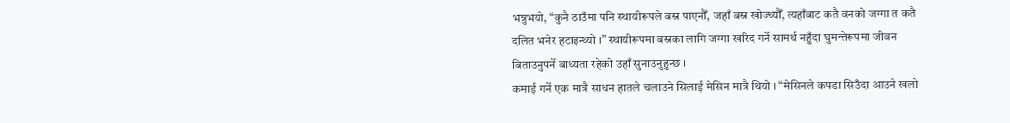भन्नुभयो, “कुनै ठाउँमा पनि स्थायीरूपले बस्न पाएनौँ, जहाँ बस्न खोज्थ्यौँ, त्यहाँबाट कतै वनको जग्गा त कतै दलित भनेर हटाइन्थ्यो ।” स्थायीरूपमा बस्नका लागि जग्गा खरिद गर्ने सामर्थ नहुँदा घुमन्तेरूपमा जीवन बिताउनुपर्ने बाध्यता रहेको उहाँ सुनाउनुहुन्छ ।
कमाई गर्ने एक मात्रै साधन हातले चलाउने सिलाई मेसिन मात्रै थियो । “मेसिनले कपडा सिउँदा आउने खलो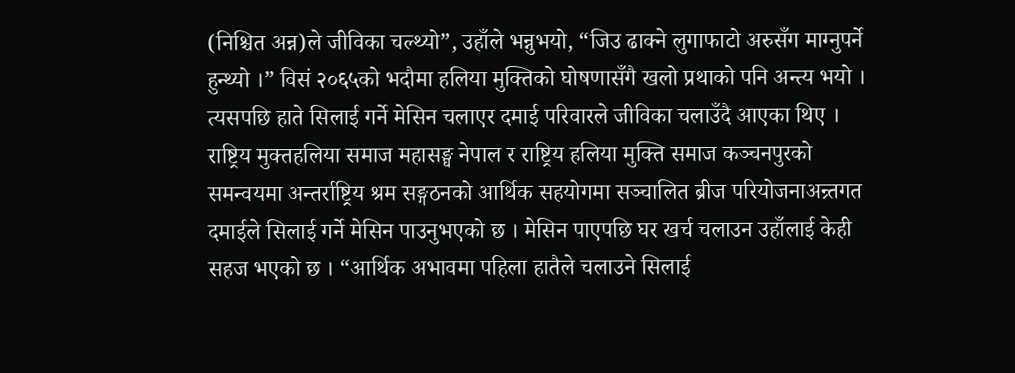(निश्चित अन्न)ले जीविका चल्थ्यो”, उहाँले भन्नुभयो, “जिउ ढाक्ने लुगाफाटो अरुसँग माग्नुपर्ने हुन्थ्यो ।” विसं २०६५को भदौमा हलिया मुक्तिको घोषणासँगै खलो प्रथाको पनि अन्त्य भयो । त्यसपछि हाते सिलाई गर्ने मेसिन चलाएर दमाई परिवारले जीविका चलाउँदै आएका थिए ।
राष्ट्रिय मुक्तहलिया समाज महासङ्घ नेपाल र राष्ट्रिय हलिया मुक्ति समाज कञ्चनपुरको समन्वयमा अन्तर्राष्ट्रिय श्रम सङ्गठनको आर्थिक सहयोगमा सञ्चालित ब्रीज परियोजनाअन्र्तगत दमाईले सिलाई गर्ने मेसिन पाउनुभएको छ । मेसिन पाएपछि घर खर्च चलाउन उहाँलाई केही सहज भएको छ । “आर्थिक अभावमा पहिला हातैले चलाउने सिलाई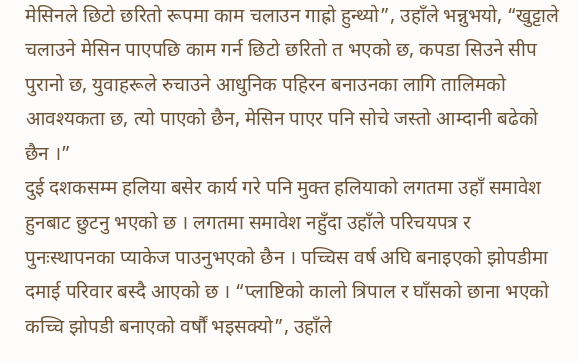मेसिनले छिटो छरितो रूपमा काम चलाउन गाह्रो हुन्थ्यो”, उहाँले भन्नुभयो, “खुट्टाले चलाउने मेसिन पाएपछि काम गर्न छिटो छरितो त भएको छ, कपडा सिउने सीप पुरानो छ, युवाहरूले रुचाउने आधुनिक पहिरन बनाउनका लागि तालिमको आवश्यकता छ, त्यो पाएको छैन, मेसिन पाएर पनि सोचे जस्तो आम्दानी बढेको छैन ।”
दुई दशकसम्म हलिया बसेर कार्य गरे पनि मुक्त हलियाको लगतमा उहाँ समावेश हुनबाट छुटनु भएको छ । लगतमा समावेश नहुँदा उहाँले परिचयपत्र र पुनःस्थापनका प्याकेज पाउनुभएको छैन । पच्चिस वर्ष अघि बनाइएको झोपडीमा दमाई परिवार बस्दै आएको छ । “प्लाष्टिको कालो त्रिपाल र घाँसको छाना भएको कच्चि झोपडी बनाएको वर्षौं भइसक्यो”, उहाँले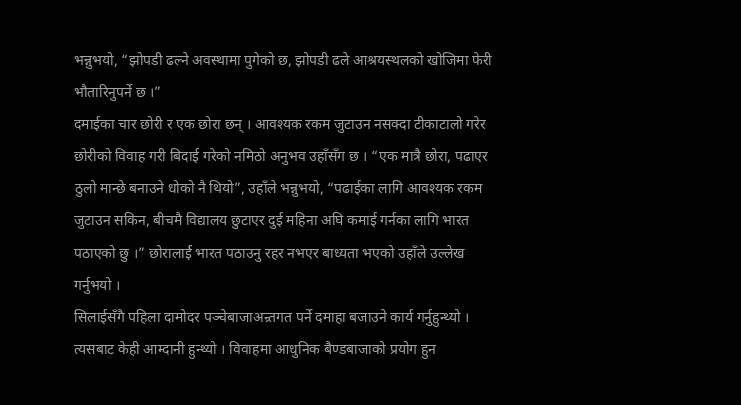भन्नुभयो, “झोपडी ढल्ने अवस्थामा पुगेको छ, झोपडी ढले आश्रयस्थलको खोजिमा फेरी भौतारिनुपर्ने छ ।”
दमाईका चार छोरी र एक छोरा छन् । आवश्यक रकम जुटाउन नसक्दा टीकाटालो गरेर छोरीको विवाह गरी बिदाई गरेको नमिठो अनुभव उहाँसँग छ । “एक मात्रै छोरा, पढाएर ठुलो मान्छे बनाउने धोको नै थियो”, उहाँले भन्नुभयो, “पढाईका लागि आवश्यक रकम जुटाउन सकिन, बीचमै विद्यालय छुटाएर दुई महिना अघि कमाई गर्नका लागि भारत पठाएको छु ।” छोरालार्ई भारत पठाउनु रहर नभएर बाध्यता भएको उहाँले उल्लेख गर्नुभयो ।
सिलाईसँगै पहिला दामोदर पञ्चेबाजाअन्र्तगत पर्ने दमाहा बजाउने कार्य गर्नुहुन्थ्यो । त्यसबाट केही आम्दानी हुन्थ्यो । विवाहमा आधुनिक बैण्डबाजाको प्रयोग हुन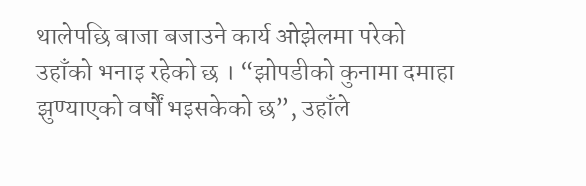थालेपछि बाजा बजाउने कार्य ओझेलमा परेको उहाँको भनाइ रहेको छ । “झोपडीको कुनामा दमाहा झुण्याएको वर्षौं भइसकेको छ”, उहाँले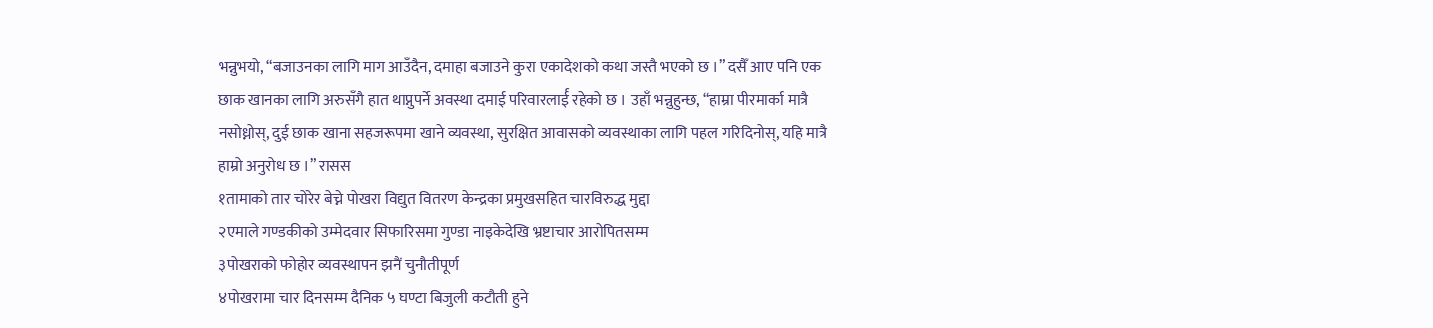भन्नुभयो, “बजाउनका लागि माग आउँदैन, दमाहा बजाउने कुरा एकादेशको कथा जस्तै भएको छ ।” दसैँ आए पनि एक छाक खानका लागि अरुसँगै हात थाप्नुपर्ने अवस्था दमाई परिवारलार्ई रहेको छ । उहाँ भन्नुहुन्छ, “हाम्रा पीरमार्का मात्रै नसोध्नोस्, दुई छाक खाना सहजरूपमा खाने व्यवस्था, सुरक्षित आवासको व्यवस्थाका लागि पहल गरिदिनोस्, यहि मात्रै हाम्रो अनुरोध छ ।” रासस
१तामाको तार चोरेर बेच्ने पोखरा विद्युत वितरण केन्द्रका प्रमुखसहित चारविरुद्ध मुद्दा
२एमाले गण्डकीको उम्मेदवार सिफारिसमा गुण्डा नाइकेदेखि भ्रष्टाचार आरोपितसम्म
३पोखराको फोहोर व्यवस्थापन झनैं चुनौतीपूर्ण
४पोखरामा चार दिनसम्म दैनिक ५ घण्टा बिजुली कटौती हुने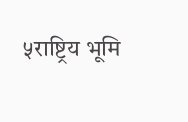५राष्ट्रिय भूमि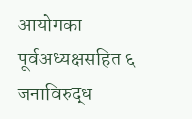आयोगका पूर्वअध्यक्षसहित ६ जनाविरुद्ध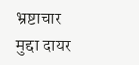भ्रष्टाचार मुद्दा दायर